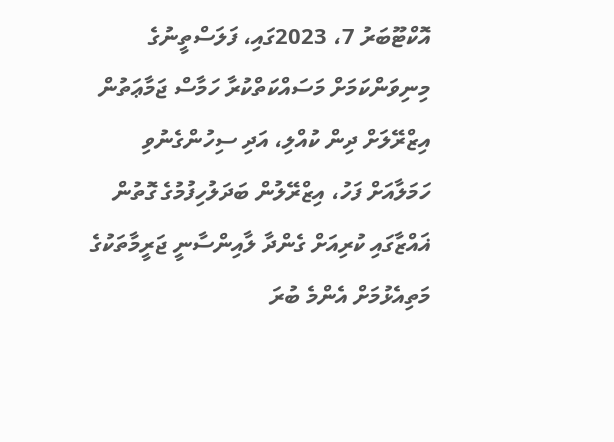އޮކްޓޫބަރު 7، 2023ގައި، ފަލަސްތީނުގެ މިނިވަންކަމަށް މަސައްކަތްކުރާ ހަމާސް ޖަމާޢަތުން އިޒްރޭލަށް ދިން ކުއްލި، އަދި ސިހުންގެނުވި ހަމަލާއަށް ފަހު، އިޒްރޭލުން ބަދަލުހިފުމުގެ ގޮތުން ޣައްޒާގައި ކުރިއަށް ގެންދާ ލާއިންސާނީ ޖަރީމާތަކުގެ މަތިއެޅުމަށް އެންމެ ބުރަ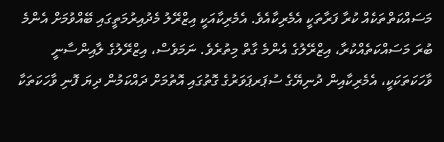މަސައްކަތްތަކެއް ކުރާ ފަރާތަކީ އެމެރިކާއެވެ. އެމެރިކާއަކީ އިޒްރޭލު މެދުއިރުމަތީގައި ބޭއްވުމަށް އެންމެ ބުރަ މަސައްކަތެއްކުރާ، އިޒްރޭލުގެ އެންމެ ގާތް މިތުރެވެ. ނަމަވެސް، އިޒްރޭލުގެ ލާއިންސާނީ ވާހަކަތަކަކީ، އެމެރިކާއިން ދުނިޔޭގެ ސުޕަރޕަވަރުގެ ގޮތުގައި އޮތުމަށް ދައްކަމުން ދިޔަ ފޮނި ވާހަކަތަކާ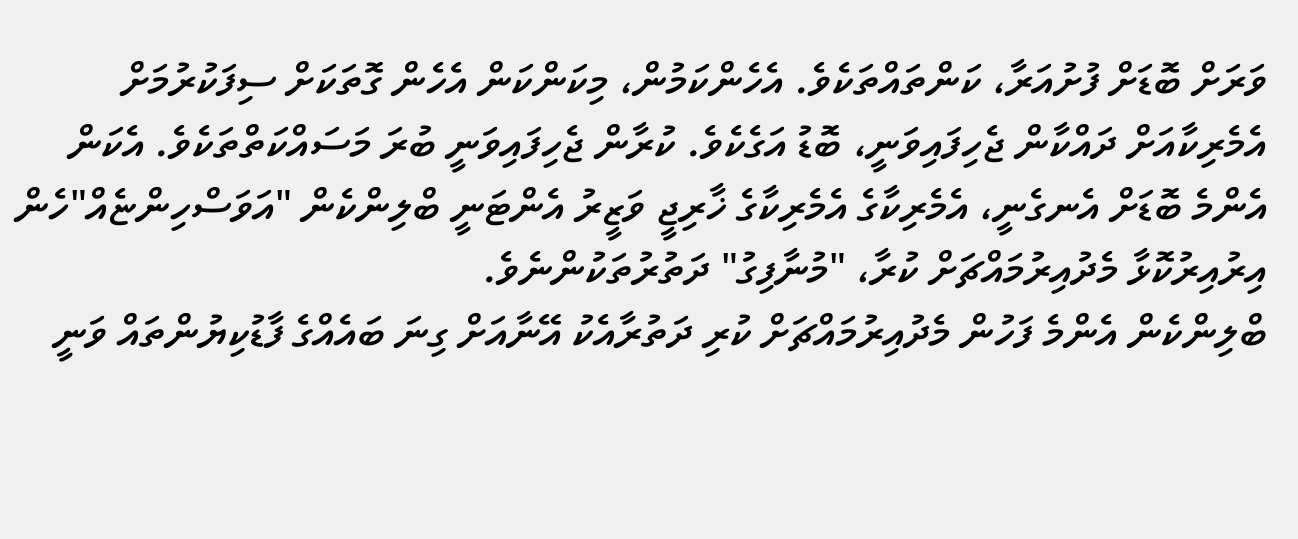ވަރަށް ބޮޑަށް ފުށުއަރާ، ކަންތައްތަކެވެ. އެހެންކަމުން، މިކަންކަން އެހެން ގޮތަކަށް ސިފަކުރުމަށް އެމެރިކާއަށް ދައްކާން ޖެހިފައިވަނީ، ބޮޑު އަގެކެވެ. ކުރާން ޖެހިފައިވަނީ ބުރަ މަސައްކަތްތަކެވެ. އެކަން އެންމެ ބޮޑަށް އެނގެނީ، އެމެރިކާގެ އެމެރިކާގެ ޚާރިޖީ ވަޒީރު އެންޓަނީ ބްލިންކެން "އަވަސްހިންޏެއް"ހެން އިރުއިރުކޮޅާ މެދުއިރުމައްޗަށް ކުރާ، "މުނާފިގު" ދަތުރުތަކުންނެވެ.
ބްލިންކެން އެންމެ ފަހުން މެދުއިރުމައްޗަށް ކުރި ދަތުރާއެކު އޭނާއަށް ގިނަ ބައެއްގެ ފާޑުކިޔުންތައް ވަނީ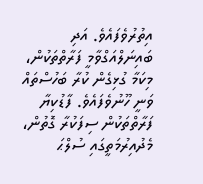އިތުރުވެފައެވެ. އަދި ބައިނަލްއަގްވާމީ ފަރާތްތަކުން، މިކަމާ ގުޅިގެން ކުރާ ބަހުސްތައް ވަނީ ހޫނުވެފައެވެ. ފާޑުކިޔާ ފަރާތްތަކުން ސިފަކުރާ ގޮތުން، މެދުއިރުމަތީގައި ސުލްޙަ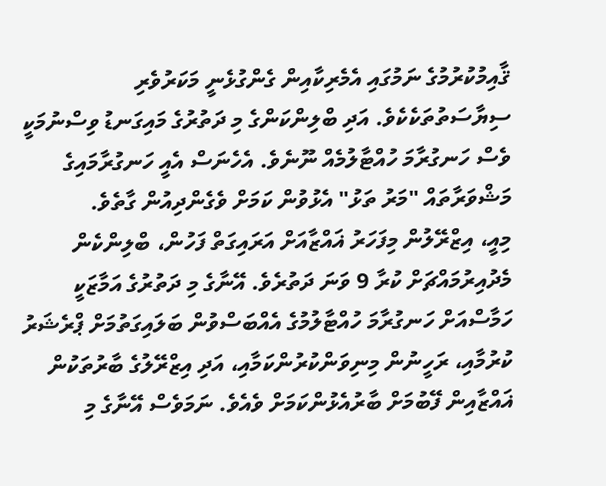ޤާއިމުކުރުމުގެ ނަމުގައި އެމެރިކާއިން ގެންގުޅެނީ މަކަރުވެރި ސިޔާސަތުތަކެކެވެ. އަދި ބްލިންކަންގެ މި ދަތުރުގެ މައިގަނޑު ވިސްނުމަކީ ވެސް ހަނގުރާމަ ހުއްޓާލުމެއް ނޫނެވެ. އެހެނަސް އެއީ ހަނގުރާމައިގެ މަޝްވަރާތައް "މަރު ތަޅު" އެޅުވުން ކަމަށް ވެގެންދިއުން ގާތެވެ.
މިއީ، އިޒްރޭލުން މިފަހަރު ޣައްޒާއަށް އަރައިގަތް ފަހުން، ބްލިންކެން މެދުއިރުމައްޗަށް ކުރާ 9 ވަނަ ދަތުރެވެ. އޭނާގެ މި ދަތުރުގެ އަމާޒަކީ ހަމާސްއަށް ހަނގުރާމަ ހުއްޓާލުމުގެ އެއްބަސްވުން ބަލައިގަތުމަށް ޕްރެޝަރު ކުރުމާއި، ރަހީނުން މިނިވަންކުރުންކަމާއި، އަދި އިޒްރޭލުގެ ބާރުތަކުން ޣައްޒާއިން ފޭބުމަށް ބާރުއެޅުންކަމަށް ވެއެވެ. ނަމަވެސް އޭނާގެ މި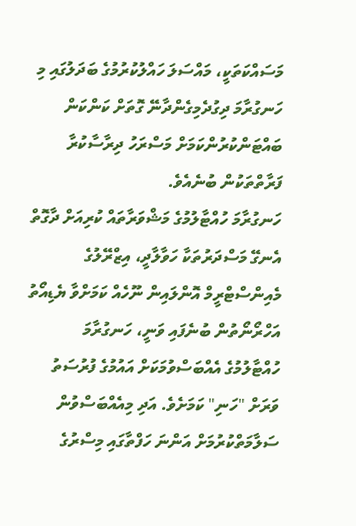މަސައްކަތަކީ، މައްސަލަ ހައްލުކުރުމުގެ ބަދަލުގައި މި ހަނގުރާމަ ދިގުދެމިގެންދާނޭ ގޮތަށް ކަންކަން ބައްޓަންކުރުންކަމަށް މަސްރަހު ދިރާސާކުރާ ފަރާތްތަކުން ބުނެއެވެ.
ހަނގުރާމަ ހުއްޓާލުމުގެ މަޝްވަރާތައް ކުރިއަށް ދާގޮތް އެނގޭ މަސްދަރުތަކާ ހަވާލާދީ، އިޒްރޭލުގެ މެއިންސްޓްރީމް އޮންލައިން ނޫހެއް ކަމަށްވާ ޔެޑިއޯތު އަހްރޯނޯތުން ބުނެފައި ވަނީ، ހަނގުރާމަ ހުއްޓާލުމުގެ އެއްބަސްވުމަކަށް އައުމުގެ ފުރުސަތު ވަރަށް "ހަނި" ކަމަށެވެ. އަދި މިއެއްބަސްވުން ސަލާމަތްކުރުމަށް އަންނަ ހަފްތާގައި މިސްރުގެ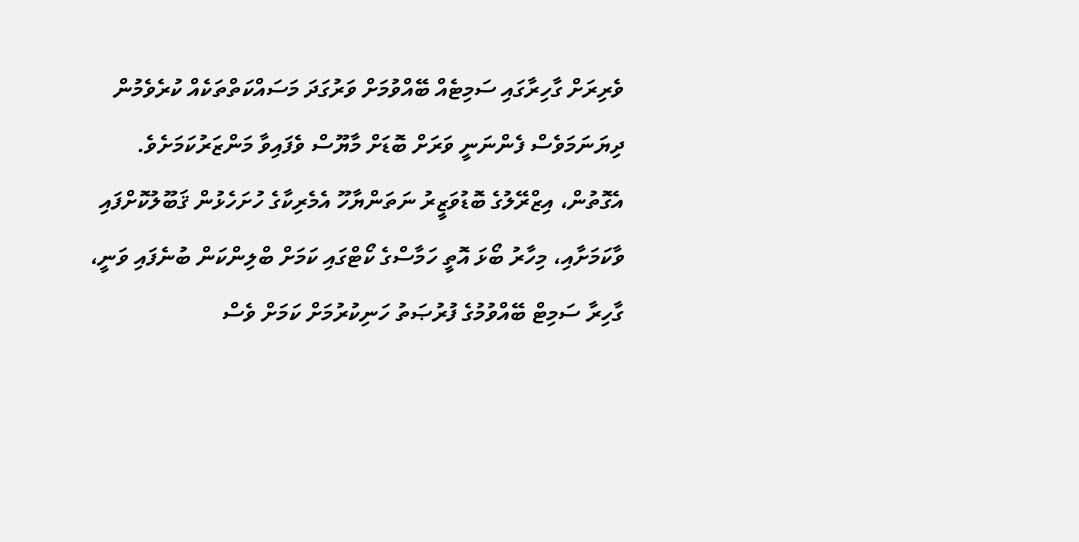ވެރިރަށް ގާހިރާގައި ސަމިޓެއް ބޭއްވުމަށް ވަރުގަދަ މަސައްކަތްތަކެއް ކުރެވެމުން ދިޔަނަމަވެސް ފެންނަނީ ވަރަށް ބޮޑަށް މާޔޫސް ވެފައިވާ މަންޒަރުކަމަށެވެ.
އެގޮތުން، އިޒްރޭލުގެ ބޮޑުވަޒީރު ނަތަންޔާހޫ އެމެރިކާގެ ހުށަހެޅުން ޤަބޫލުކޮށްފައި ވާކަމަށާއި، މިހާރު ބޯޅަ އޮތީ ހަމާސްގެ ކޯޓްގައި ކަމަށް ބްލިންކަން ބުނެފައި ވަނީ، ގާހިރާ ސަމިޓް ބޭއްވުމުގެ ފުރުޞަތު ހަނިކުރުމަށް ކަމަށް ވެސް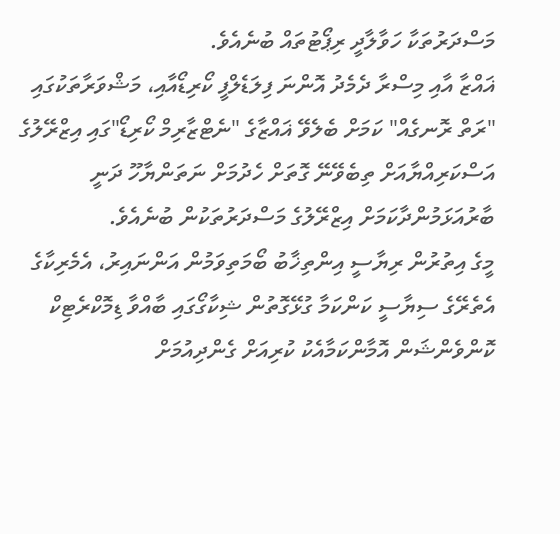މަސްދަރުތަކާ ހަވާލާދީ ރިޕޯޓުތައް ބުނެއެވެ.
ޣައްޒާ އާއި މިސްރާ ދެމެދު އޮންނަ ފިލަޑެލްފީ ކޯރިޑޯއާއި، މަޝްވަރާތަކުގައި "ރަތް ރޮނގެއް" ކަމަށް ބެލެވޭ ޣައްޒާގެ "ނެޓްޒާރިމް ކޯރިޑޯ"ގައި އިޒްރޭލުގެ އަސްކަރިއްޔާއަށް ތިބެވޭނޭ ގޮތަށް ހެދުމަށް ނަތަންޔާހޫ ދަނީ ބާރުއަޅަމުންދާކަމަށް އިޒްރޭލުގެ މަސްދަރުތަކުން ބުނެއެވެ.
މީގެ އިތުރުން ރިޔާސީ އިންތިޚާބު ބޯމަތިވަމުން އަންނައިރު، އެމެރިކާގެ އެތެރޭގެ ސިޔާސީ ކަންކަމާ ގުޅޭގޮތުން ޝިކާގޯގައި ބާއްވާ ޑިމޮކްރެޓިކް ކޮންވެންޝަން އޮމާންކަމާއެކު ކުރިއަށް ގެންދިއުމަށް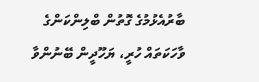ބާރުއެޅުމުގެ ގޮތުން ބްލިންކަންގެ ވާހަކަތައް ހުރީ، ޔަހޫދީން ބޭނުންވާ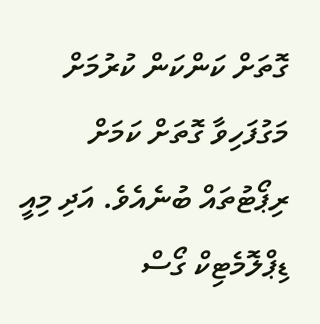ގޮތަށް ކަންކަން ކުރުމަށް މަގުފަހިވާ ގޮތަށް ކަމަށް ރިޕޯޓުތައް ބުނެއެވެ. އަދި މިއީ ޑިޕްލޮމެޓިކް ގޯސް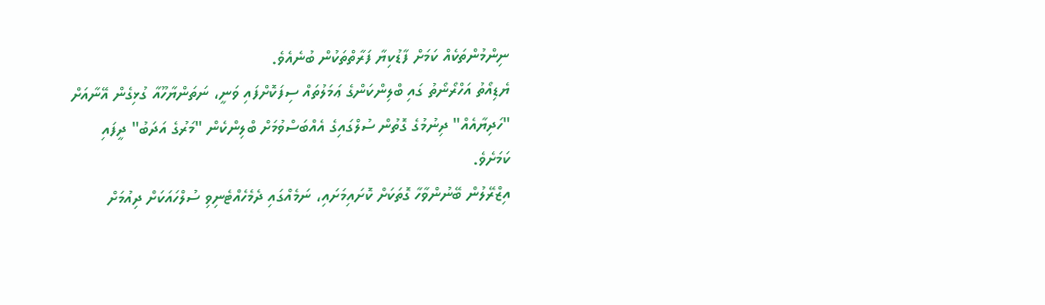ނިންމުންތަކެއް ކަމަށް ފާޑުކިޔާ ފަރާތްތަކުން ބުނެއެވެ.
ޔެޑިއޯތު އަހްރޯނޯތު ގައި ބްލިންކަންގެ ޢަމަލުތައް ސިފަކޮށްފައި ވަނީ، ނަތަންޔާހޫއާ ގުޅިގެން އޭނާއަށް "ހަދިޔާއެއް" ދިނުމުގެ ގޮތުން ސުލްގައިގެ އެއްބަސްވުމަށް ބްލިންކެން "މަރުގެ އަދަބު" ދީފައި ކަމަށެވެ.
އިޒްރޭލުން ބޭނުންވާހާ ގޮތަކަށް ކޮށައިމަށައި، ނަމެއްގައި ދެމެހެއްޓެނިވި ސުލްހައަކަށް ދިއުމަށް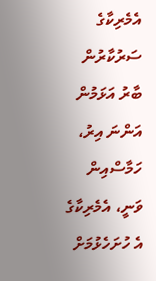އެމެރިކާގެ ސަރުކާރުން ބާރު އަޅަމުން އަންނަ އިރު، ހަމާސްއިން ވަނީ، އެމެރިކާގެ އެ ހުށަހެޅުމަށް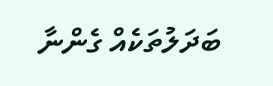ބަދަލުތަކެއް ގެންނާ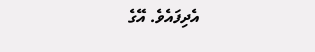އެދިފައެވެ. އޭގެ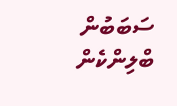ސަބަބުން ބްލިންކެން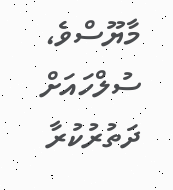މާޔޫސްވެ، ސުލްހައަށް ދަތުރުކުރާ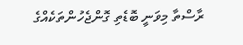ރާސްތާ މިވަނީ ބޮޑެތި ގޮންޖެހުންތަކެއްގެ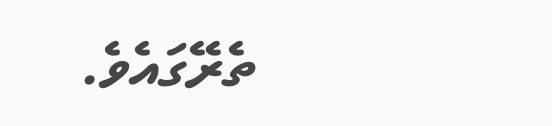ތެރޭގައެވެ.